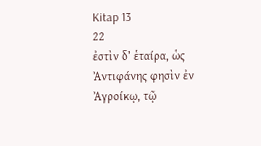Kitap 13
22
ἐστὶν δ’ ἑταίρα, ὡς Ἀντιφάνης φησὶν ἐν Ἀγροίκῳ, τῷ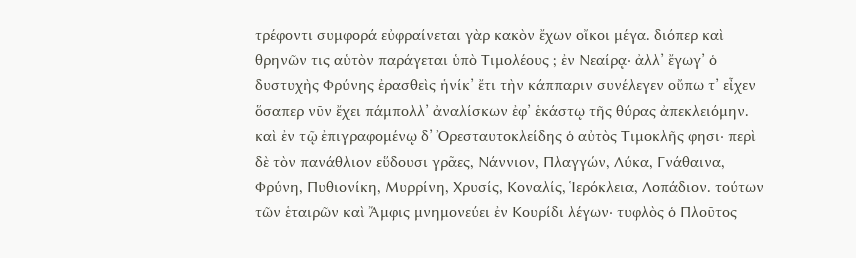τρέφοντι συμφορά εὐφραίνεται γὰρ κακὸν ἔχων οἴκοι μέγα. διόπερ καὶ θρηνῶν τις αὑτὸν παράγεται ὑπὸ Τιμολέους ; ἐν Νεαίρᾳ· ἀλλ’ ἔγωγ’ ὁ δυστυχὴς Φρύνης ἐρασθεὶς ἡνίκ’ ἔτι τὴν κάππαριν συνέλεγεν οὔπω τ’ εἶχεν ὅσαπερ νῦν ἔχει πάμπολλ’ ἀναλίσκων ἐφ’ ἑκάστῳ τῆς θύρας ἀπεκλειόμην. καὶ ἐν τῷ ἐπιγραφομένῳ δ’ Ὀρεσταυτοκλείδης ὁ αὐτὸς Τιμοκλῆς φησι· περὶ δὲ τὸν πανάθλιον εὕδουσι γρᾶες, Νάννιον, Πλαγγών, Λύκα, Γνάθαινα, Φρύνη, Πυθιονίκη, Μυρρίνη, Χρυσίς, Κοναλίς, Ἱερόκλεια, Λοπάδιον. τούτων τῶν ἑταιρῶν καὶ Ἄμφις μνημονεύει ἐν Κουρίδι λέγων· τυφλὸς ὁ Πλοῦτος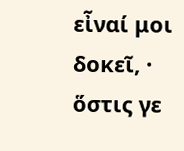εἶναί μοι δοκεῖ, · ὅστις γε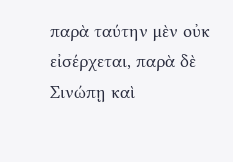παρὰ ταύτην μὲν οὐκ εἰσέρχεται, παρὰ δὲ Σινώπῃ καὶ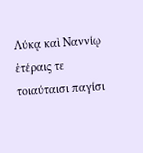Λύκᾳ καὶ Ναννίῳ ἑτέραις τε τοιαύταισι παγίσι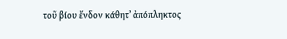τοῦ βίου ἔνδον κάθητ’ ἀπόπληκτος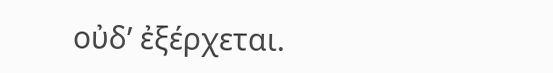οὐδ’ ἐξέρχεται.